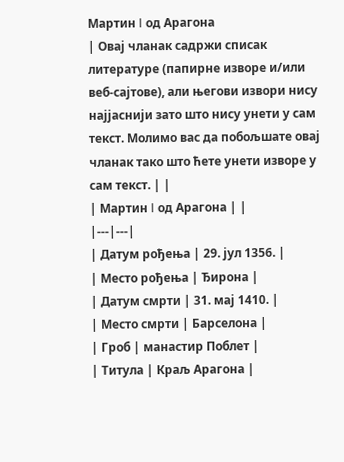Мартин I од Арагона
| Овај чланак садржи списак литературе (папирне изворе и/или веб-сајтове), али његови извори нису најјаснији зато што нису унети у сам текст. Молимо вас да побољшате овај чланак тако што ћете унети изворе у сам текст. | |
| Мартин I од Арагона | |
|---|---|
| Датум рођења | 29. јул 1356. |
| Место рођења | Ђирона |
| Датум смрти | 31. мај 1410. |
| Место смрти | Барселона |
| Гроб | манастир Поблет |
| Титула | Краљ Арагона |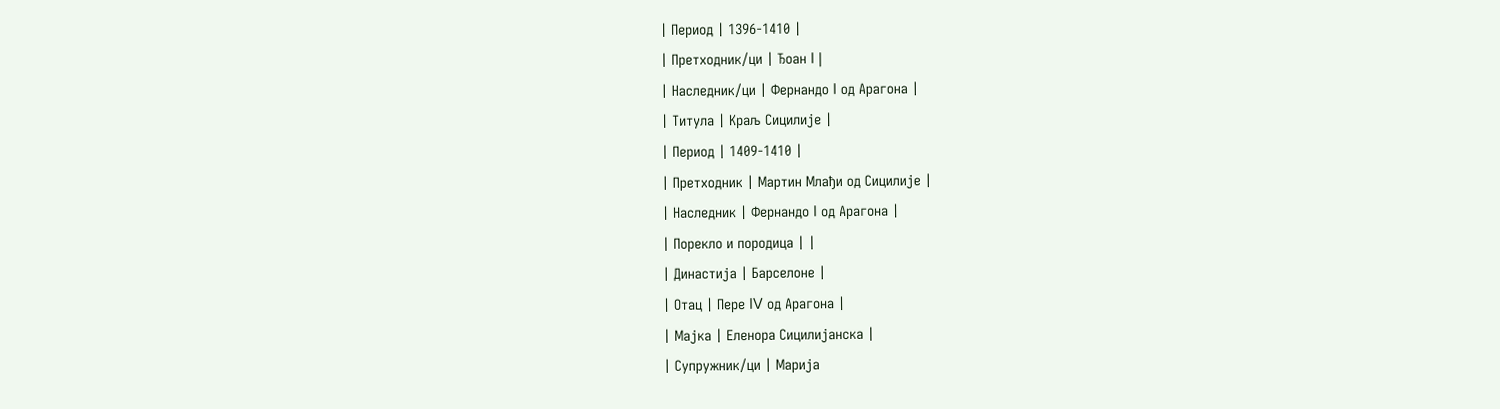| Период | 1396-1410 |
| Претходник/ци | Ђоан I |
| Наследник/ци | Фернандо I од Арагона |
| Титула | Краљ Сицилије |
| Период | 1409-1410 |
| Претходник | Мартин Млађи од Сицилије |
| Наследник | Фернандо I од Арагона |
| Порекло и породица | |
| Династија | Барселоне |
| Отац | Пере IV од Арагона |
| Мајка | Еленора Сицилијанска |
| Супружник/ци | Марија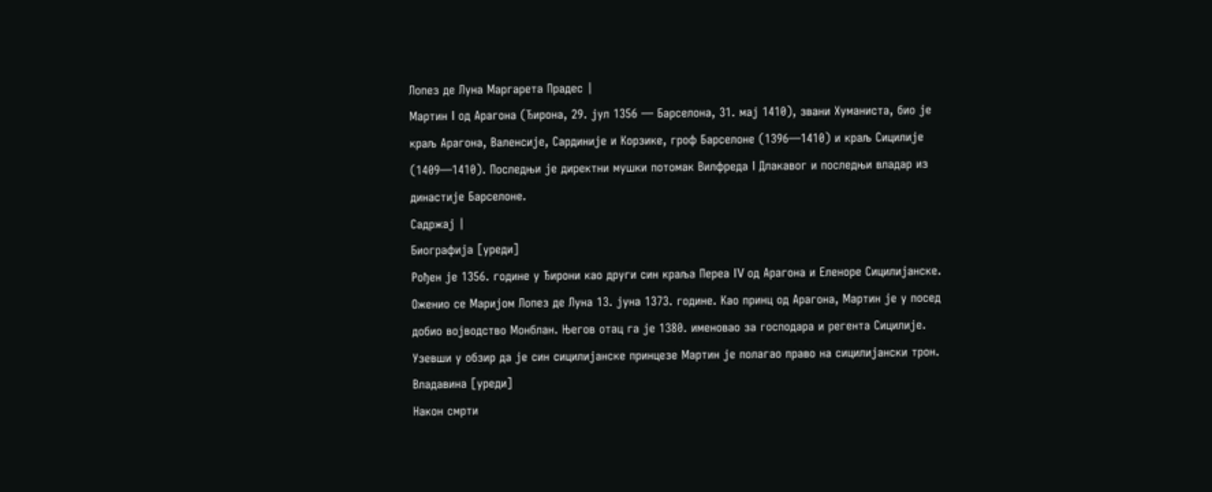Лопез де Луна Маргарета Прадес |
Мартин I од Арагона (Ђирона, 29. јул 1356 — Барселона, 31. мај 1410), звани Хуманиста, био је краљ Арагона, Валенсије, Сардиније и Корзике, гроф Барселоне (1396—1410) и краљ Сицилије (1409—1410). Последњи је директни мушки потомак Вилфреда I Длакавог и последњи владар из династије Барселоне.
Садржај |
Биографија [уреди]
Рођен је 1356. године у Ђирони као други син краља Переа IV од Арагона и Еленоре Сицилијанске. Оженио се Маријом Лопез де Луна 13. јуна 1373. године. Као принц од Арагона, Мартин је у посед добио војводство Монблан. Његов отац га је 1380. именовао за господара и регента Сицилије.
Узевши у обзир да је син сицилијанске принцезе Мартин је полагао право на сицилијански трон.
Владавина [уреди]
Након смрти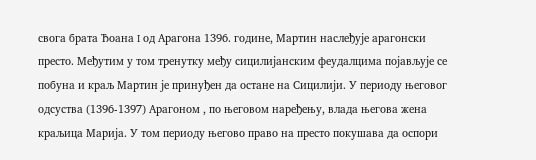свога брата Ђоана I од Арагона 1396. године, Мартин наслеђује арагонски престо. Међутим у том тренутку међу сицилијанским феудалцима појављује се побуна и краљ Мартин је принуђен да остане на Сицилији. У периоду његовог одсуства (1396-1397) Арагоном , по његовом наређењу, влада његова жена краљица Марија. У том периоду његово право на престо покушава да оспори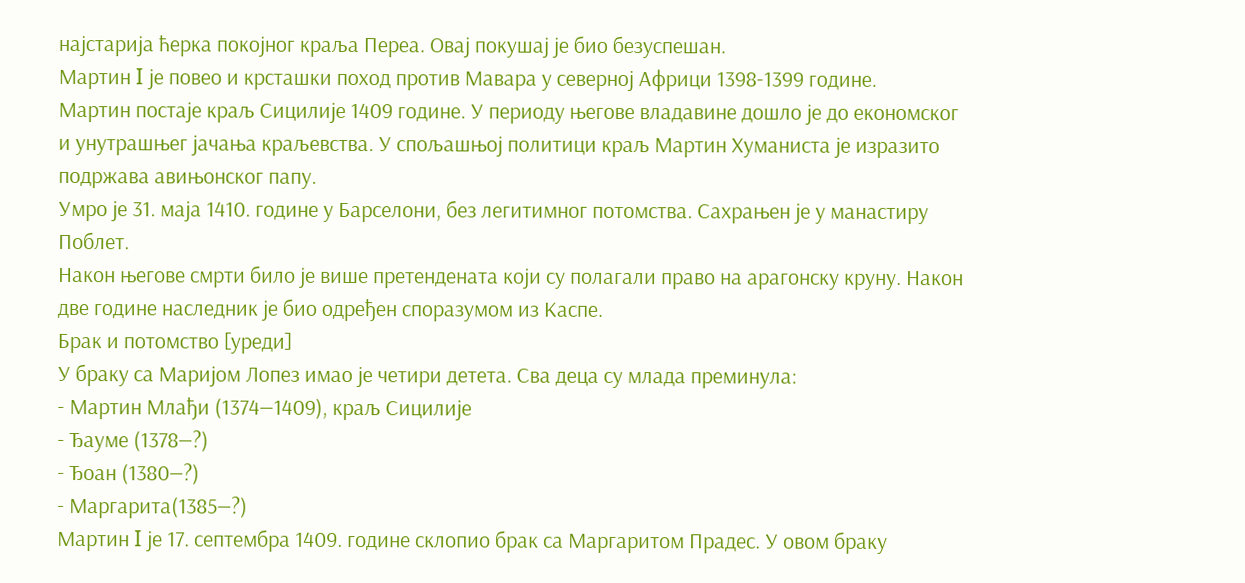најстарија ћерка покојног краља Переа. Овај покушај је био безуспешан.
Мартин I је повео и крсташки поход против Мавара у северној Африци 1398-1399 године.
Мартин постаје краљ Сицилије 1409 године. У периоду његове владавине дошло је до економског и унутрашњег јачања краљевства. У спољашњој политици краљ Мартин Хуманиста је изразито подржава авињонског папу.
Умро је 31. маја 1410. године у Барселони, без легитимног потомства. Сахрањен је у манастиру Поблет.
Након његове смрти било је више претендената који су полагали право на арагонску круну. Након две године наследник је био одређен споразумом из Каспе.
Брак и потомство [уреди]
У браку са Маријом Лопез имао је четири детета. Сва деца су млада преминула:
- Мартин Млађи (1374—1409), краљ Сицилије
- Ђауме (1378—?)
- Ђоан (1380—?)
- Маргарита(1385—?)
Мартин I је 17. септембра 1409. године склопио брак са Маргаритом Прадес. У овом браку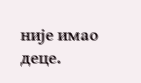није имао деце.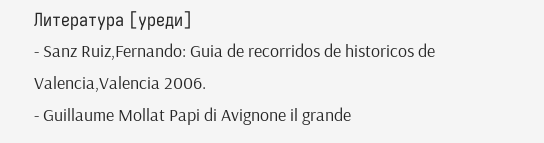Литература [уреди]
- Sanz Ruiz,Fernando: Guia de recorridos de historicos de Valencia,Valencia 2006.
- Guillaume Mollat Papi di Avignone il grande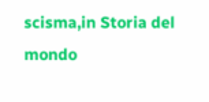scisma,in Storia del mondo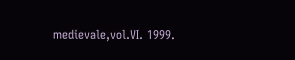medievale,vol.VI. 1999.